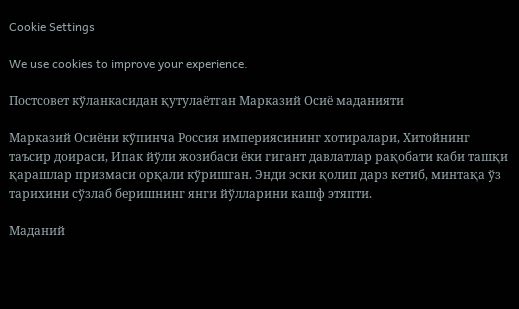Cookie Settings

We use cookies to improve your experience.

Постсовет кўланкасидан қутулаётган Марказий Осиё маданияти

Марказий Осиёни кўпинча Россия империясининг хотиралари, Хитойнинг таъсир доираси, Ипак йўли жозибаси ёки гигант давлатлар рақобати каби ташқи қарашлар призмаси орқали кўришган. Энди эски қолип дарз кетиб, минтақа ўз тарихини сўзлаб беришнинг янги йўлларини кашф этяпти.

Маданий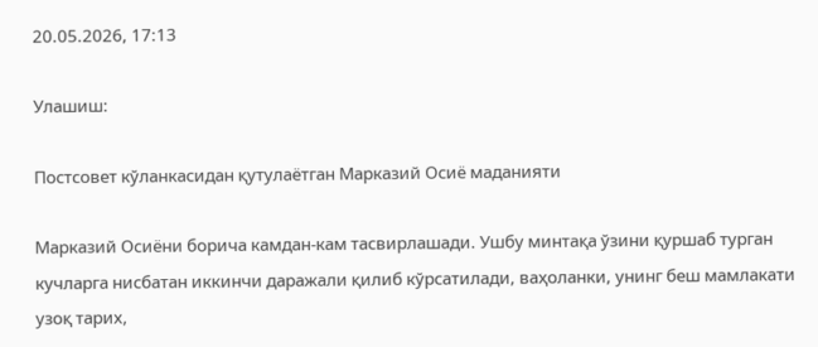20.05.2026, 17:13

Улашиш:

Постсовет кўланкасидан қутулаётган Марказий Осиё маданияти

Марказий Осиёни борича камдан-кам тасвирлашади. Ушбу минтақа ўзини қуршаб турган кучларга нисбатан иккинчи даражали қилиб кўрсатилади, ваҳоланки, унинг беш мамлакати узоқ тарих,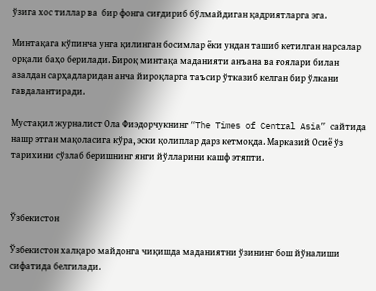ўзига хос тиллар ва  бир фонга сиғдириб бўлмайдиган қадриятларга эга.

Минтақага кўпинча унга қилинган босимлар ёки ундан ташиб кетилган нарсалар орқали баҳо берилади. Бироқ минтақа маданияти анъана ва ғоялари билан азалдан сарҳадларидан анча йироқларга таъсир ўтказиб келган бир ўлкани гавдалантиради.

Мустақил журналист Ола Фиэдорчукнинг “The Times of Central Asia” сайтида нашр этган мақоласига кўра, эски қолиплар дарз кетмоқда. Марказий Осиё ўз тарихини сўзлаб беришнинг янги йўлларини кашф этяпти.



Ўзбекистон

Ўзбекистон халқаро майдонга чиқишда маданиятни ўзининг бош йўналиши сифатида белгилади.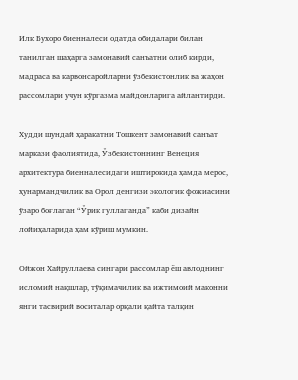Илк Бухоро биенналеси одатда обидалари билан танилган шаҳарга замонавий санъатни олиб кирди, мадраса ва карвонсаройларни ўзбекистонлик ва жаҳон рассомлари учун кўргазма майдонларига айлантирди.

Худди шундай ҳаракатни Тошкент замонавий санъат маркази фаолиятида, Ўзбекистоннинг Венеция архитектура биенналесидаги иштирокида ҳамда мерос, ҳунармандчилик ва Орол денгизи экологик фожиасини ўзаро боғлаган “Ўрик гуллаганда” каби дизайн лойиҳаларида ҳам кўриш мумкин.

Ойжон Хайруллаева сингари рассомлар ёш авлоднинг исломий нақшлар, тўқимачилик ва ижтимоий маконни янги тасвирий воситалар орқали қайта талқин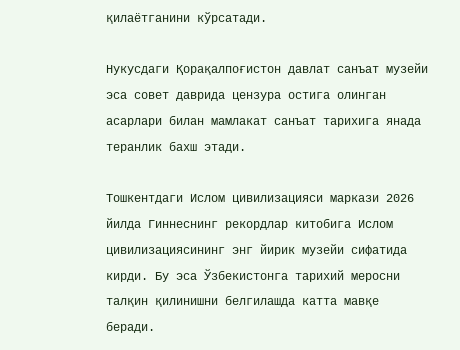қилаётганини кўрсатади.

Нукусдаги Қорақалпоғистон давлат санъат музейи эса совет даврида цензура остига олинган асарлари билан мамлакат санъат тарихига янада теранлик бахш этади.

Тошкентдаги Ислом цивилизацияси маркази 2026 йилда Гиннеснинг рекордлар китобига Ислом цивилизациясининг энг йирик музейи сифатида кирди. Бу эса Ўзбекистонга тарихий меросни талқин қилинишни белгилашда катта мавқе беради.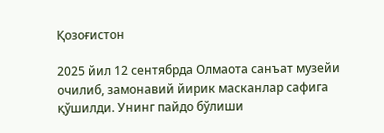Қозоғистон

2025 йил 12 сентябрда Олмаота санъат музейи очилиб, замонавий йирик масканлар сафига қўшилди. Унинг пайдо бўлиши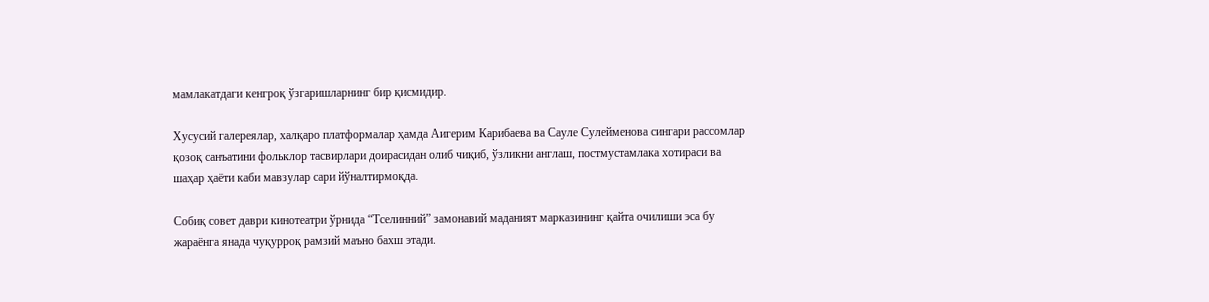мамлакатдаги кенгроқ ўзгаришларнинг бир қисмидир.

Хусусий галереялар, халқаро платформалар ҳамда Аигерим Карибаева ва Сауле Сулейменова сингари рассомлар қозоқ санъатини фольклор тасвирлари доирасидан олиб чиқиб, ўзликни англаш, постмустамлака хотираси ва шаҳар ҳаёти каби мавзулар сари йўналтирмоқда.

Собиқ совет даври кинотеатри ўрнида “Тселинний” замонавий маданият марказининг қайта очилиши эса бу жараёнга янада чуқурроқ рамзий маъно бахш этади.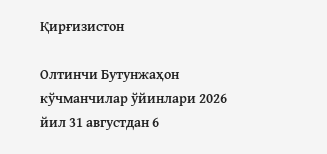Қирғизистон

Олтинчи Бутунжаҳон кўчманчилар ўйинлари 2026 йил 31 августдан 6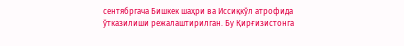сентябргача Бишкек шаҳри ва Иссиқкўл атрофида ўтказилиши режалаштирилган. Бу Қирғизистонга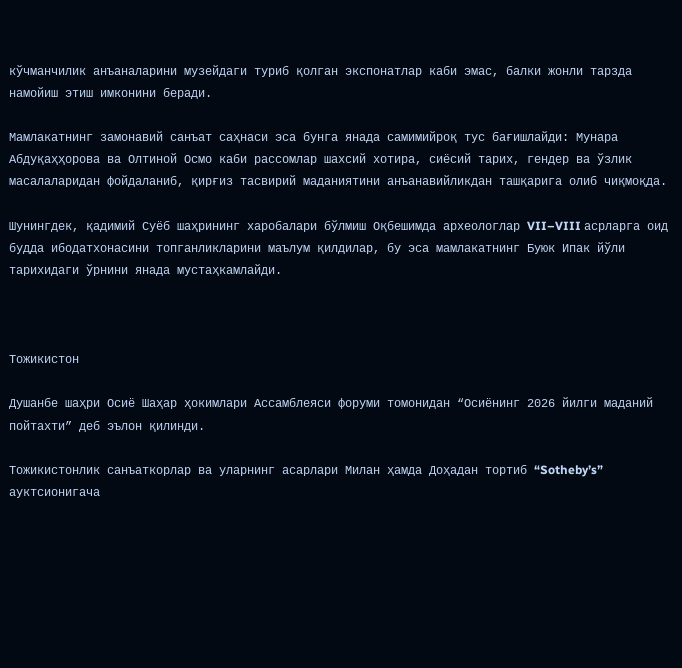кўчманчилик анъаналарини музейдаги туриб қолган экспонатлар каби эмас, балки жонли тарзда намойиш этиш имконини беради.

Мамлакатнинг замонавий санъат саҳнаси эса бунга янада самимийроқ тус бағишлайди: Мунара Абдуқаҳҳорова ва Олтиной Осмо каби рассомлар шахсий хотира, сиёсий тарих, гендер ва ўзлик масалаларидан фойдаланиб, қирғиз тасвирий маданиятини анъанавийликдан ташқарига олиб чиқмоқда.

Шунингдек, қадимий Суёб шаҳрининг харобалари бўлмиш Оқбешимда археологлар VII–VIII асрларга оид будда ибодатхонасини топганликларини маълум қилдилар, бу эса мамлакатнинг Буюк Ипак йўли тарихидаги ўрнини янада мустаҳкамлайди.



Тожикистон

Душанбе шаҳри Осиё Шаҳар ҳокимлари Ассамблеяси форуми томонидан “Осиёнинг 2026 йилги маданий пойтахти” деб эълон қилинди.

Тожикистонлик санъаткорлар ва уларнинг асарлари Милан ҳамда Доҳадан тортиб “Sotheby’s” ауктсионигача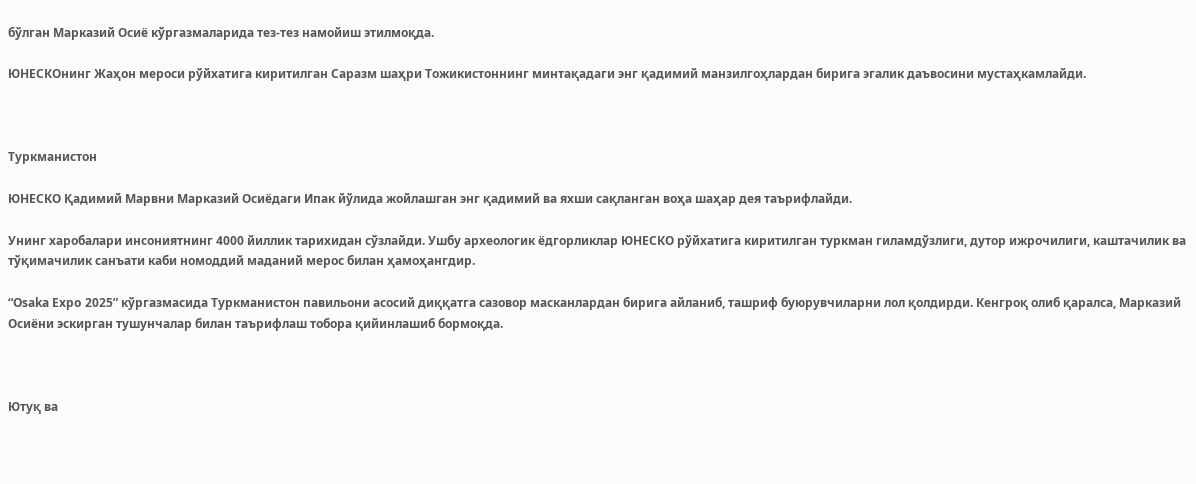бўлган Марказий Осиё кўргазмаларида тез-тез намойиш этилмоқда.

ЮНЕСКОнинг Жаҳон мероси рўйхатига киритилган Саразм шаҳри Тожикистоннинг минтақадаги энг қадимий манзилгоҳлардан бирига эгалик даъвосини мустаҳкамлайди.



Туркманистон

ЮНЕСКО Қадимий Марвни Марказий Осиёдаги Ипак йўлида жойлашган энг қадимий ва яхши сақланган воҳа шаҳар дея таърифлайди.

Унинг харобалари инсониятнинг 4000 йиллик тарихидан сўзлайди. Ушбу археологик ёдгорликлар ЮНЕСКО рўйхатига киритилган туркман гиламдўзлиги, дутор ижрочилиги, каштачилик ва тўқимачилик санъати каби номоддий маданий мерос билан ҳамоҳангдир.

“Osaka Expo 2025” кўргазмасида Туркманистон павильони асосий диққатга сазовор масканлардан бирига айланиб, ташриф буюрувчиларни лол қолдирди. Кенгроқ олиб қаралса, Марказий Осиёни эскирган тушунчалар билан таърифлаш тобора қийинлашиб бормоқда.



Ютуқ ва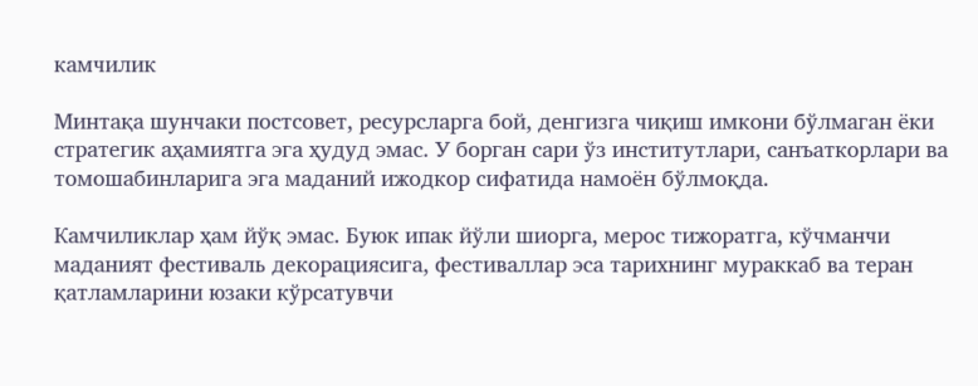камчилик

Минтақа шунчаки постсовет, ресурсларга бой, денгизга чиқиш имкони бўлмаган ёки стратегик аҳамиятга эга ҳудуд эмас. У борган сари ўз институтлари, санъаткорлари ва томошабинларига эга маданий ижодкор сифатида намоён бўлмоқда.

Камчиликлар ҳам йўқ эмас. Буюк ипак йўли шиорга, мерос тижоратга, кўчманчи маданият фестиваль декорациясига, фестиваллар эса тарихнинг мураккаб ва теран қатламларини юзаки кўрсатувчи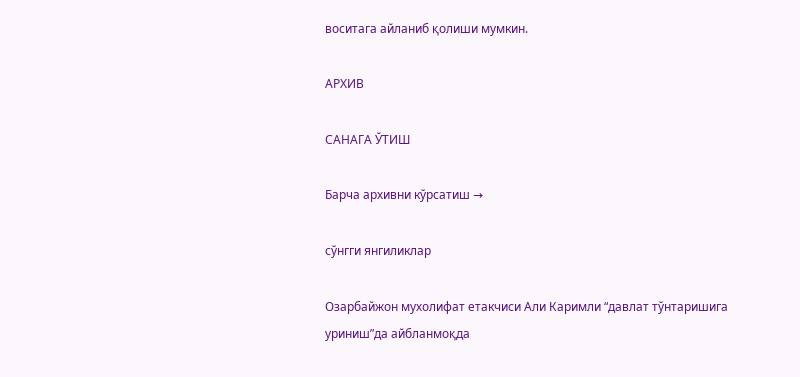воситага айланиб қолиши мумкин.

АРХИВ

САНАГА ЎТИШ

Барча архивни кўрсатиш →

сўнгги янгиликлар

Озарбайжон мухолифат етакчиси Али Каримли “давлат тўнтаришига уриниш”да айбланмоқда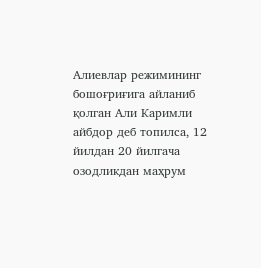Алиевлар режимининг бошоғриғига айланиб қолган Али Каримли айбдор деб топилса, 12 йилдан 20 йилгача озодликдан маҳрум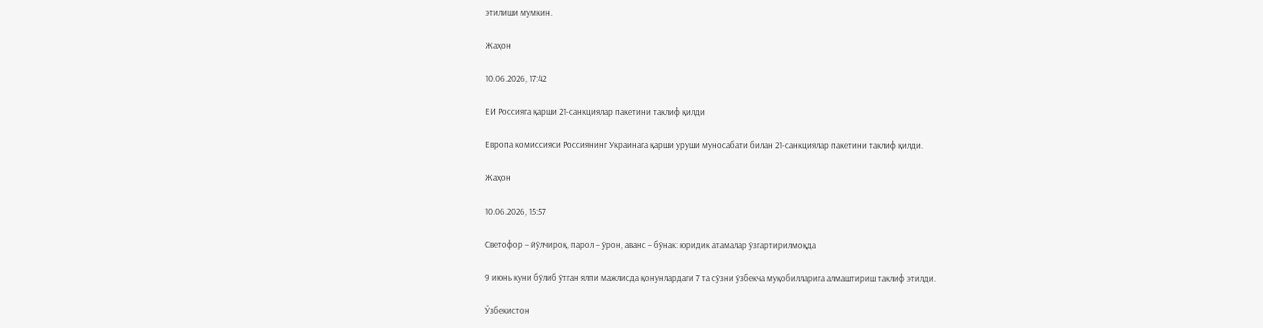этилиши мумкин.

Жаҳон

10.06.2026, 17:42

ЕИ Россияга қарши 21-санкциялар пакетини таклиф қилди

Европа комиссияси Россиянинг Украинага қарши уруши муносабати билан 21-санкциялар пакетини таклиф қилди.

Жаҳон

10.06.2026, 15:57

Светофор – йўлчироқ, парол – ўрон, аванс – бўнак: юридик атамалар ўзгартирилмоқда

9 июнь куни бўлиб ўтган ялпи мажлисда қонунлардаги 7 та сўзни ўзбекча муқобилларига алмаштириш таклиф этилди.

Ўзбекистон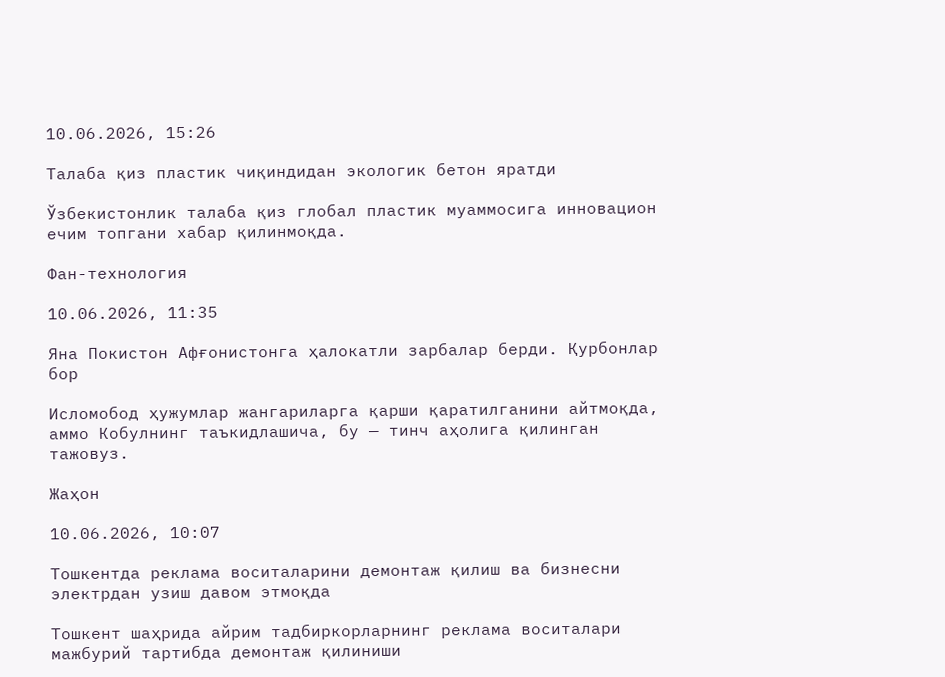10.06.2026, 15:26

Талаба қиз пластик чиқиндидан экологик бетон яратди

Ўзбекистонлик талаба қиз глобал пластик муаммосига инновацион ечим топгани хабар қилинмоқда.

Фан-технология

10.06.2026, 11:35

Яна Покистон Афғонистонга ҳалокатли зарбалар берди. Қурбонлар бор

Исломобод ҳужумлар жангариларга қарши қаратилганини айтмоқда, аммо Кобулнинг таъкидлашича, бу — тинч аҳолига қилинган тажовуз.

Жаҳон

10.06.2026, 10:07

Тошкентда реклама воситаларини демонтаж қилиш ва бизнесни электрдан узиш давом этмоқда

Тошкент шаҳрида айрим тадбиркорларнинг реклама воситалари мажбурий тартибда демонтаж қилиниши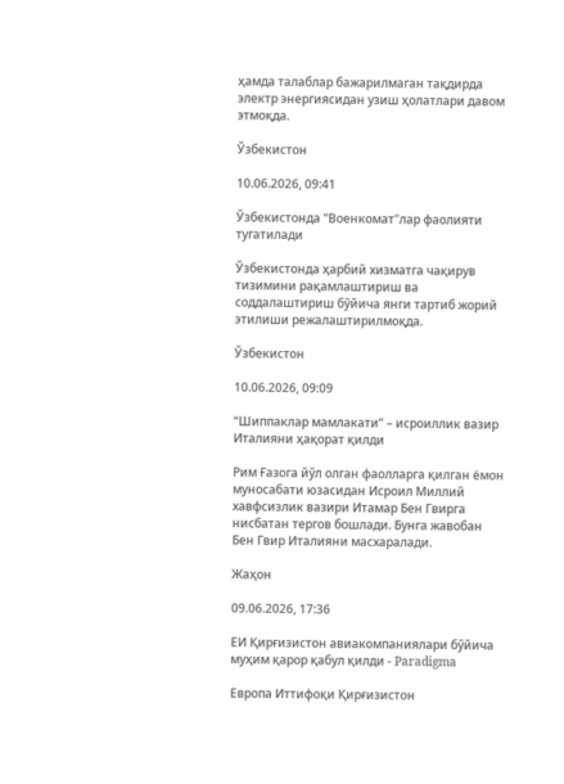ҳамда талаблар бажарилмаган тақдирда электр энергиясидан узиш ҳолатлари давом этмоқда.

Ўзбекистон

10.06.2026, 09:41

Ўзбекистонда "Военкомат"лар фаолияти тугатилади

Ўзбекистонда ҳарбий хизматга чақирув тизимини рақамлаштириш ва соддалаштириш бўйича янги тартиб жорий этилиши режалаштирилмоқда.

Ўзбекистон

10.06.2026, 09:09

“Шиппаклар мамлакати” – исроиллик вазир Италияни ҳақорат қилди

Рим Ғазога йўл олган фаолларга қилган ёмон муносабати юзасидан Исроил Миллий хавфсизлик вазири Итамар Бен Гвирга нисбатан тергов бошлади. Бунга жавобан Бен Гвир Италияни масхаралади.

Жаҳон

09.06.2026, 17:36

ЕИ Қирғизистон авиакомпаниялари бўйича муҳим қарор қабул қилди - Paradigma

Европа Иттифоқи Қирғизистон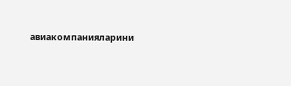авиакомпанияларини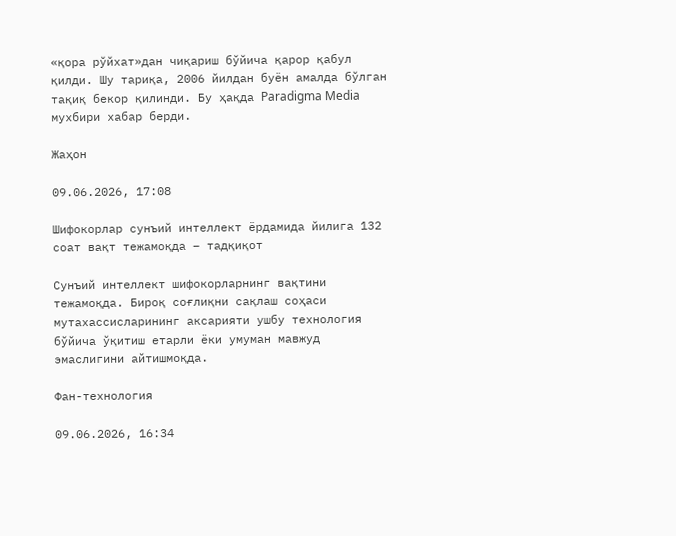«қора рўйхат»дан чиқариш бўйича қарор қабул қилди. Шу тариқа, 2006 йилдан буён амалда бўлган тақиқ бекор қилинди. Бу ҳақда Paradigma Media мухбири хабар берди.

Жаҳон

09.06.2026, 17:08

Шифокорлар сунъий интеллект ёрдамида йилига 132 соат вақт тежамоқда – тадқиқот

Сунъий интеллект шифокорларнинг вақтини тежамоқда. Бироқ соғлиқни сақлаш соҳаси мутахассисларининг аксарияти ушбу технология бўйича ўқитиш етарли ёки умуман мавжуд эмаслигини айтишмоқда.

Фан-технология

09.06.2026, 16:34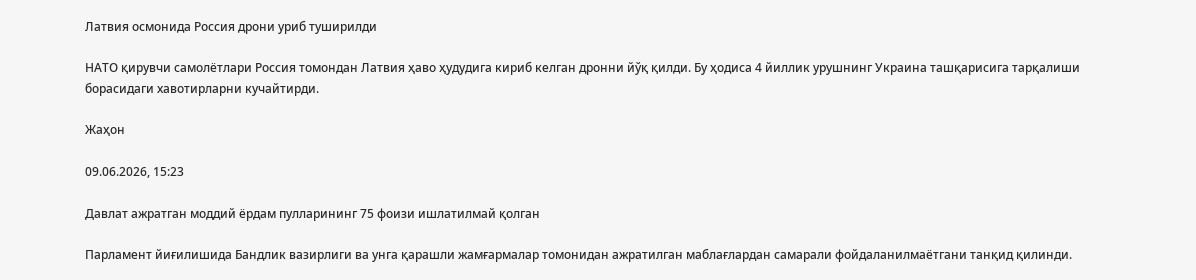Латвия осмонида Россия дрони уриб туширилди

НАТО қирувчи самолётлари Россия томондан Латвия ҳаво ҳудудига кириб келган дронни йўқ қилди. Бу ҳодиса 4 йиллик урушнинг Украина ташқарисига тарқалиши борасидаги хавотирларни кучайтирди.

Жаҳон

09.06.2026, 15:23

Давлат ажратган моддий ёрдам пулларининг 75 фоизи ишлатилмай қолган

Парламент йиғилишида Бандлик вазирлиги ва унга қарашли жамғармалар томонидан ажратилган маблағлардан самарали фойдаланилмаётгани танқид қилинди.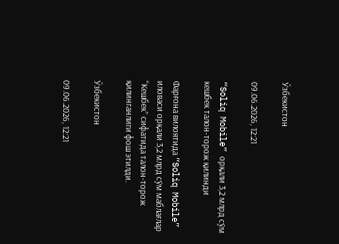Ўзбекистон

09.06.2026, 12:21

“Soliq Mobile” орқали 3,2 млрд сўм кешбек талон-торож қилинди

Фарғона вилоятида “Soliq Mobile” иловаси орқали 3,2 млрд сўм маблағлар “Кешбек” сифатида талон-торож қилинганлиги фош этилди.

Ўзбекистон

09.06.2026, 12:21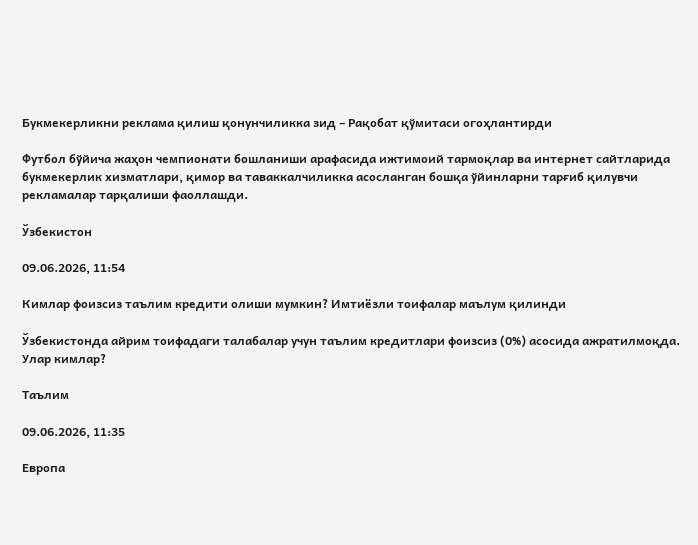Букмекерликни реклама қилиш қонунчиликка зид – Рақобат қўмитаси огоҳлантирди

Футбол бўйича жаҳон чемпионати бошланиши арафасида ижтимоий тармоқлар ва интернет сайтларида букмекерлик хизматлари, қимор ва таваккалчиликка асосланган бошқа ўйинларни тарғиб қилувчи рекламалар тарқалиши фаоллашди.

Ўзбекистон

09.06.2026, 11:54

Кимлар фоизсиз таълим кредити олиши мумкин? Имтиёзли тоифалар маълум қилинди

Ўзбекистонда айрим тоифадаги талабалар учун таълим кредитлари фоизсиз (0%) асосида ажратилмоқда. Улар кимлар?

Таълим

09.06.2026, 11:35

Европа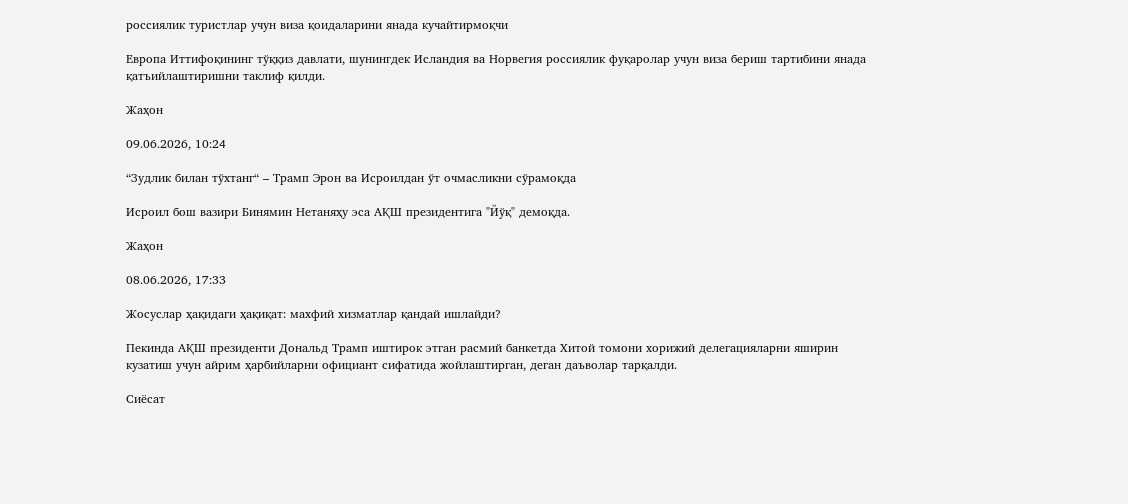россиялик туристлар учун виза қоидаларини янада кучайтирмоқчи

Европа Иттифоқининг тўққиз давлати, шунингдек Исландия ва Норвегия россиялик фуқаролар учун виза бериш тартибини янада қатъийлаштиришни таклиф қилди.

Жаҳон

09.06.2026, 10:24

“Зудлик билан тўхтанг“ – Трамп Эрон ва Исроилдан ўт очмасликни сўрамоқда

Исроил бош вазири Бинямин Нетаняҳу эса АҚШ президентига "Йўқ" демоқда.

Жаҳон

08.06.2026, 17:33

Жосуслар ҳақидаги ҳақиқат: махфий хизматлар қандай ишлайди?

Пекинда АҚШ президенти Дональд Трамп иштирок этган расмий банкетда Хитой томони хорижий делегацияларни яширин кузатиш учун айрим ҳарбийларни официант сифатида жойлаштирган, деган даъволар тарқалди.

Сиёсат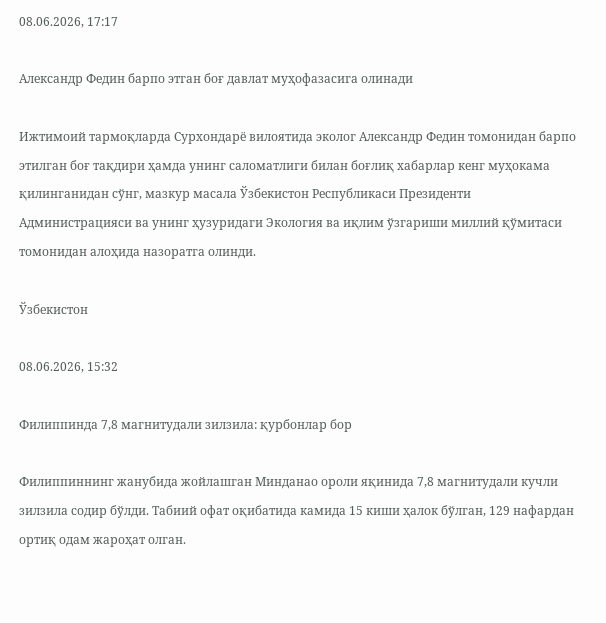08.06.2026, 17:17

Александр Федин барпо этган боғ давлат муҳофазасига олинади

Ижтимоий тармоқларда Сурхондарё вилоятида эколог Александр Федин томонидан барпо этилган боғ тақдири ҳамда унинг саломатлиги билан боғлиқ хабарлар кенг муҳокама қилинганидан сўнг, мазкур масала Ўзбекистон Республикаси Президенти Администрацияси ва унинг ҳузуридаги Экология ва иқлим ўзгариши миллий қўмитаси томонидан алоҳида назоратга олинди.

Ўзбекистон

08.06.2026, 15:32

Филиппинда 7,8 магнитудали зилзила: қурбонлар бор

Филиппиннинг жанубида жойлашган Минданао ороли яқинида 7,8 магнитудали кучли зилзила содир бўлди. Табиий офат оқибатида камида 15 киши ҳалок бўлган, 129 нафардан ортиқ одам жароҳат олган.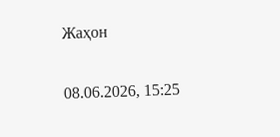Жаҳон

08.06.2026, 15:25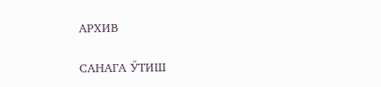АРХИВ

САНАГА ЎТИШ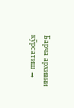Барча архивни кўрсатиш →